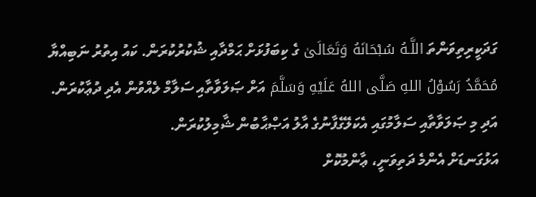ގަދަކީރިތިވަންތަ اللَّـهُ سُبْحَانَهُ وَتَعَالَىٰ ގެ ކިބަފުޅަށް ޙަމްދާއި ޝުކުރުކުރަން. ކައު އިތުރު ނަބިއްޔާ مُحَمَّدُ رَسُوْلُ اللهِ صَلَّى اللهُ عَلَيْهِ وَسَلَّمَ އަށް ޞަލަވާތާއި ސަލާމް ލެއްވުން އެދި ދުޢާކުރަން. އަދި މި ޞަލަވާތާއި ސަލާމުގައި އެކަލޭގެފާނުގެ އާލު އަޞްޙާބުން ޝާމިލުކުރަން.
އަޅުގަނޑަށް އެންމެ ދަތިވަނީ، ޢާންމުކޮށް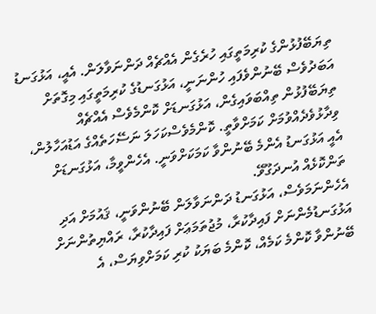ތިޔަބޭފުޅުންގެ ކުރިމަތީގައި ހުރެގެން އެއްޗެއް ދަންނަވާލަން. އެއީ، އަޅުގަނޑު އަބަދުވެސް ބޭނުންވެފައި ހުންނަނީ، އަޅުގަނޑުގެ ކުރިމަތީގައި މިގޮތަށް ތިޔަބޭފުޅުން ތިއްބަވައިގެން، އަޅުގަނޑަށް ކޮންމެވެސް އެއްޗެއް ވިދާޅުވެދެއްވުމަށް ކަމަށްވާތީ. ކޮންމެވެސްކަހަލަ ނަސޭހަތެއްގެ އަޑުއަހާލުން، އެއީ އަޅުގަނޑު އެންމެ ބޭނުންވާ ކަމަކަށްވަނީ. އެހެންވީމާ، އަޅުގަނޑަށް ތަންކޮޅެއް އުނދަގޫވޭ.
އެހެންނަމަވެސް، އަޅުގަނޑު ދަންނަވާލަން ބޭނުންވަނީ، ޤައުމަށް އަދި އަޅުގަނޑުމެންނަށް ފައިދާކުރާ، މުޖުތަމަޢަށް ފައިދާކުރާ، ރައްޔިތުންނަށް ބޭނުންވާ ކޮންމެ ކަމެއް، ކޮންމެ ބަޔަކު ކުރި ކަމަށްވިޔަސް، އެ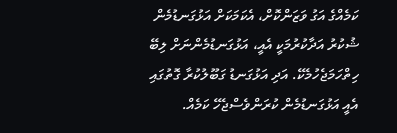ކަމެއްގެ އަގު ވަޒަންކޮށް، އެކަމަކަށް އަޅުގަނޑުމެން ޝުކުރު އަދާކުރުމަކީ އެއީ، އަޅުގަނޑުމެންނަށް ލިބޭ ހިތްހަމަޖެހުމެކޭ. އަދި އަޅުގަނޑު ގަބޫލުކުރާ ގޮތުގައި އެއީ އަޅުގަނޑުމެން ކުރަންވެސްޖެހޭ ކަމެއް.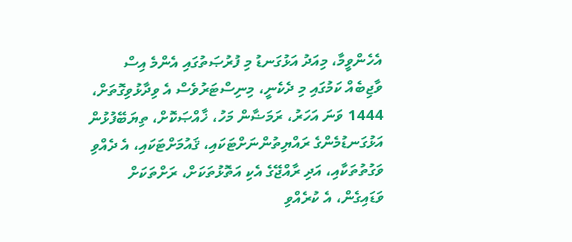އެހެންވީމާ، މިއަދު އަޅުގަނޑު މި ފުރުޞަތުގައި އެންމެ އިސް ވާޖިބެއް ކަމުގައި މި ދެކެނީ، މިނިސްޓަރުވެސް އެ ވިދާޅުވިގޮތަށް، 1444 ވަނަ އަހަރު، ރަމަޟާން މަހު، ޚާއްޞަކޮށް، ތިޔަބޭފުޅުން އަޅުގަނޑުމެންގެ ރައްޔިތުންނަށްޓަކައި، ޤައުމަށްޓަކައި، އެ ދެއްވި ވަގުތުތަކާއި، އަދި ރާއްޖޭގެ އެކި އަތޮޅުތަކަށް، ރަށްތަކަށް ވަޑައިގެން، އެ ކުރެއްވި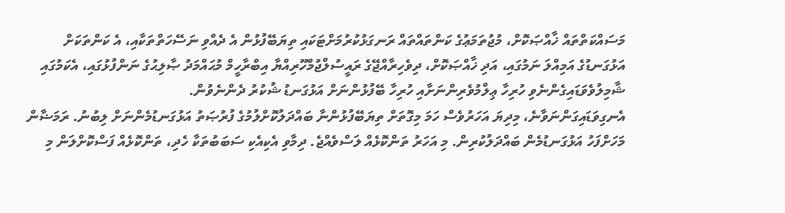މަސައްކަތްތައް ޚާއްޞަކޮށް، މުޖުތަމަޢުގެ ކަންތައްތައް ރަނގަޅުކުރުމަށްޓަކައި ތިޔަބޭފުޅުން އެ ދެއްވި ނަސޭހަތްތަކާއި، އެ ކަންތަކަށް އަޅުގަނޑުގެ އަމިއްލަ ނަމުގައި، އަދި ޚާއްޞަކޮށް، ދިވެހިރާއްޖޭގެ ރައީސުލްޖުމްހޫރިއްޔާ އިބްރާހީމް މުޙައްމަދު ޞާލިޙުގެ ނަންފުޅުގައި، އެކަމުގައި ޝާމިލުވެވަޑައިގެންނެވި ހުރިހާ ޢިލްމުވެރިންނަށާއި ހުރިހާ ބޭފުޅުންނަށް އަޅުގަނޑު ޝުކުރު ދެންނެވުން.
އެނގިވަޑައިގަންނަވާނެ، މިދިޔަ އަހަރުވެސް ހަމަ މިގޮތަށް ތިޔަބޭފުޅުންނާ ބައްދަލުކޮށްލުމުގެ ފުރުޞަތު އަޅުގަނޑުމެންނަށް ލިބުނު. ރަމަޟާން މަހަށްފަހު އަޅުގަނޑުމެން ބައްދަލުކުރިން. މި އަހަރު ތަންކޮޅެއް ލަސްވެއްޖެ. ދިމާވި އެކިއެކި ސަބަބުތަކާ ހެދި، ތަންކޮޅެއް ފަސްކޮށްލަން މި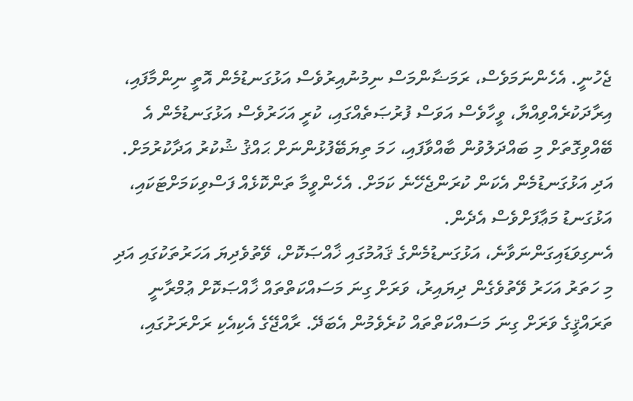ޖެހުނީ. އެހެންނަމަވެސް، ރަމަޟާންމަސް ނިމުނުއިރުވެސް އަޅުގަނޑުމެން އޮތީ ނިންމާފައި، އިރާދަކުރެއްވިއްޔާ، ވީހާވެސް އަވަސް ފުރުޞަތެއްގައި، ކުރީ އަހަރުވެސް އަޅުގަނޑުމެން އެ ބޭއްވިގޮތަށް މި ބައްދަލުވުން ބާއްވާފައި، ހަމަ ތިޔަބޭފުޅުންނަށް ޙައްޤު ޝުކުރު އަދާކުރުމަށް. އަދި އަޅުގަނޑުމެން އެކަން ކުރަންޖެހޭނެ ކަމަށް. އެހެންވީމާ ތަންކޮޅެއް ފަސްވިކަމަށްޓަކައި، އަޅުގަނޑު މަޢާފަށްވެސް އެދެން.
އެނގިވަޑައިގަންނަވާނެ، އަޅުގަނޑުމެންގެ ޤައުމުގައި ޚާއްޞަކޮށް، ވޭތުވެދިޔަ އަހަރުތަކުގައި އަދި މި ހަތަރު އަހަރު ވޭތުވެގެން ދިޔައިރު، ވަރަށް ގިނަ މަސައްކަތްތައް ޚާއްޞަކޮށް ޢުމްރާނީ ތަރައްޤީގެ ވަރަށް ގިނަ މަސައްކަތްތައް ކުރެވެމުން އެބަދޭ. ރާއްޖޭގެ އެކިއެކި ރަށްރަށުގައި،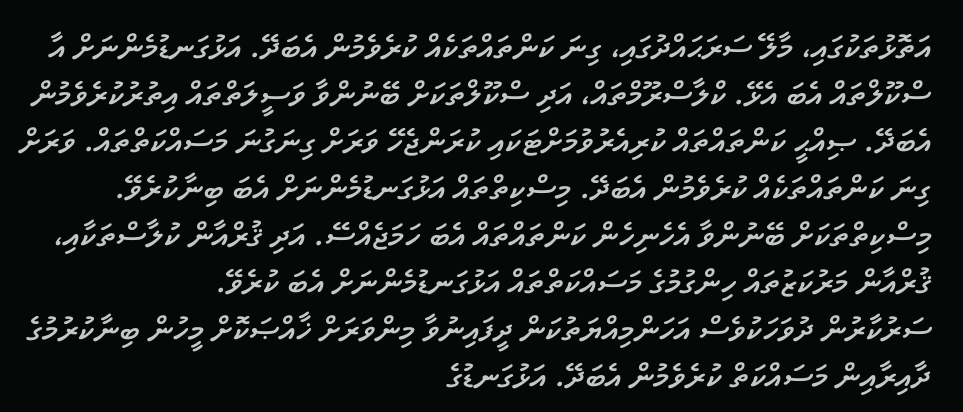އަތޮޅުތަކުގައި، މާލޭ ސަރަޙައްދުގައި، ގިނަ ކަންތައްތަކެއް ކުރެވެމުން އެބަދޭ. އަޅުގަނޑުމެންނަށް އާ ސްކޫލްތައް އެބަ އެޅޭ. ކްލާސްރޫމްތައް، އަދި ސްކޫލްތަކަށް ބޭނުންވާ ވަސީލަތްތައް އިތުރުކުރެވެމުން އެބަދޭ. ޞިއްޙީ ކަންތައްތައް ކުރިއެރުވުމަށްޓަކައި ކުރަންޖެހޭ ވަރަށް ގިނަގުނަ މަސައްކަތްތައް. ވަރަށް ގިނަ ކަންތައްތަކެއް ކުރެވެމުން އެބަދޭ. މިސްކިތްތައް އަޅުގަނޑުމެންނަށް އެބަ ބިނާކުރެވޭ. މިސްކިތްތަކަށް ބޭނުންވާ އެހެނިހެން ކަންތައްތައް އެބަ ހަމަޖެއްސޭ. އަދި ޤުރްއާން ކުލާސްތަކާއި، ޤުރްއާން މަރުކަޒުތައް ހިންގުމުގެ މަސައްކަތްތައް އަޅުގަނޑުމެންނަށް އެބަ ކުރެވޭ.
ސަރުކާރުން ދުވަހަކުވެސް އަހަންމިއްޔަތުކަން ދީފައިނުވާ މިންވަރަށް ޚާއްޞަކޮށް މީހުން ބިނާކުރުމުގެ ދާއިރާއިން މަސައްކަތް ކުރެވެމުން އެބަދޭ. އަޅުގަނޑުގެ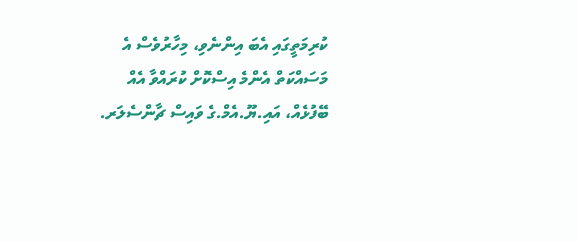ކުރިމަތީގައި އެބަ އިންނެވި، މިހާރުވެސް އެ މަސައްކަތް އެންމެ އިސްކޮށް ކުރައްވާ އެއް ބޭފުޅެއް، އައި.ޔޫ.އެމް.ގެ ވައިސް ޗާންސެލަރ.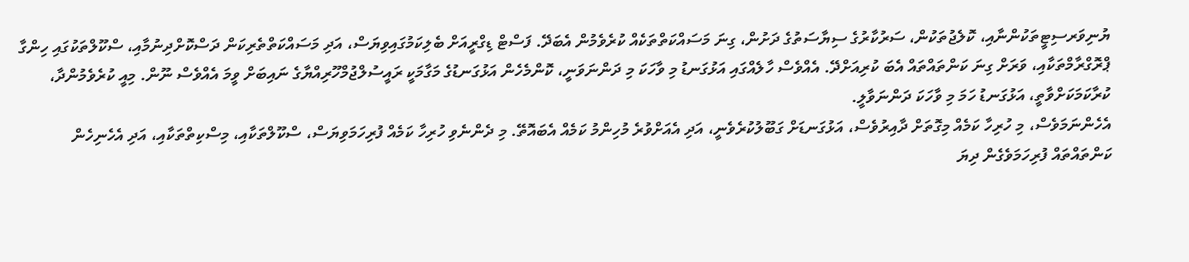ޔުނިވަރސިޓީތަކުންނާއި، ކޮލެޖުތަކުން، ސަރުކާރުގެ ސިޔާސަތުގެ ދަށުން، ގިނަ މަސައްކަތްތަކެއް ކުރެވެމުން އެބަދޭ. ފަސްޓް ޑިގްރީއަށް ބެލިކަމުގައިވިޔަސް، އަދި މަސައްކަތްތެރިކަން ދަސްކޮށްދިނުމާއި، ސްކޫލްތަކުގައި ހިންގާ ޕްރޮގްރާމްތަކާއި، ވަރަށް ގިނަ ކަންތައްތައް އެބަ ކުރިއަށްދޭ. އެއްވެސް ހާލެއްގައި އަޅުގަނޑު މި ވާހަކަ މި ދަންނަވަނީ، ކޮންމެހެން އަޅުގަނޑުގެ މަގާމަކީ ރައީސުލްޖުމްހޫރިއްޔާގެ ނައިބަށް ވީމަ އެއްވެސް ނޫން. މިއީ ކުރެވެމުންދާ، ކުރާކަމަކަށްވާތީ، އަޅުގަނޑު ހަމަ މި ވާހަކަ ދަންނަވާލީ.
އެހެންނަމަވެސް، މި ހުރިހާ ކަމެއް މިގޮތަށް ދާއިރުވެސް، އަޅުގަނޑަށް ގަބޫލުކުރެވެނީ، އަދި އެއަށްވުރެ މުހިންމު ކަމެއް އެބައޮތޭ. މި ދެންނެވި ހުރިހާ ކަމެއް ފުރިހަމަވިޔަސް، ސްކޫލްތަކާއި، މިސްކިތްތަކާއި، އަދި އެހެނިހެން ކަންތައްތައް ފުރިހަމަވެގެން ދިޔަ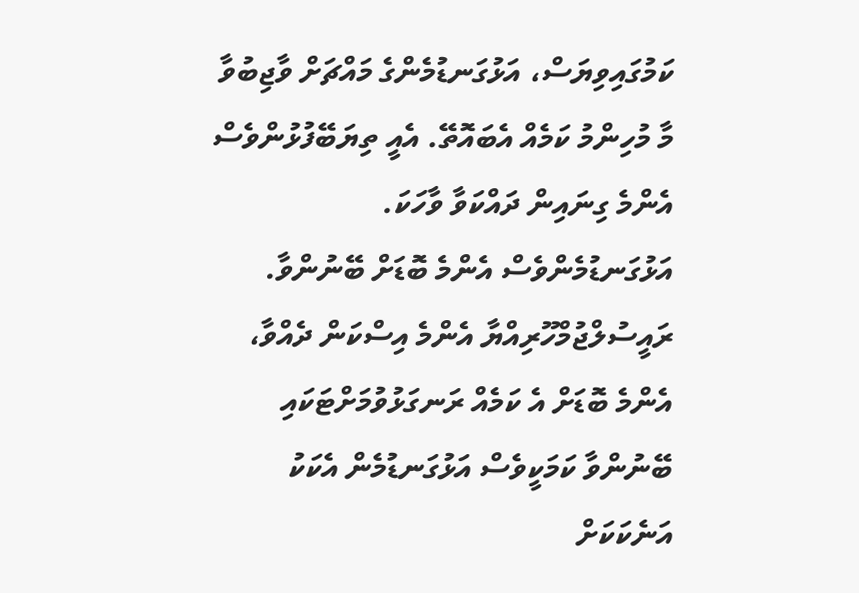ކަމުގައިވިޔަސް، އަޅުގަނޑުމެންގެ މައްޗަށް ވާޖިބުވާ މާ މުހިންމު ކަމެއް އެބައޮތޭ. އެއީ ތިޔަބޭފުޅުންވެސް އެންމެ ގިނައިން ދައްކަވާ ވާހަކަ. އަޅުގަނޑުމެންވެސް އެންމެ ބޮޑަށް ބޭނުންވާ. ރައީސުލްޖުމްހޫރިއްޔާ އެންމެ އިސްކަން ދެއްވާ، އެންމެ ބޮޑަށް އެ ކަމެއް ރަނގަޅުވުމަށްޓަކައި ބޭނުންވާ ކަމަކީވެސް އަޅުގަނޑުމެން އެކަކު އަނެކަކަށް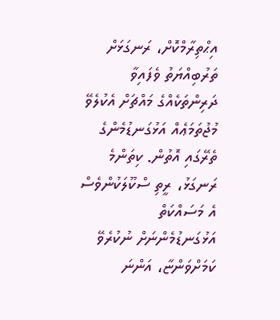އިޙްތިރާމްކޮށް، ރަނގަޅަށް ތަރުބިއްޔަތު ވެފައިވާ ދަރިންތަކެއްގެ މައްޗަށް އެކުލެވޭ މުޖުތަމަޢެއް އަޅުގަނޑުމެންގެ ތެރޭގައި އޮތުން. ކިތަންމެ ރަނގަޅު، ރީތި ސްކޫލަކުންވެސް އެ މަސައްކަތް އަޅުގަނޑުމެންނަށް ނުކުރެވޭ ކަމަށްވަންޏާ، އަންނަ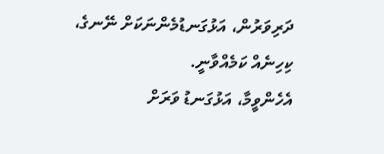ދަރިވަރުން، އަޅުގަނޑުމެންނަކަށް ނޭނގެ، ކިހިނެއް ކަމެއްވާނީ.
އެހެންވީމާ، އަޅުގަނޑު ވަރަށް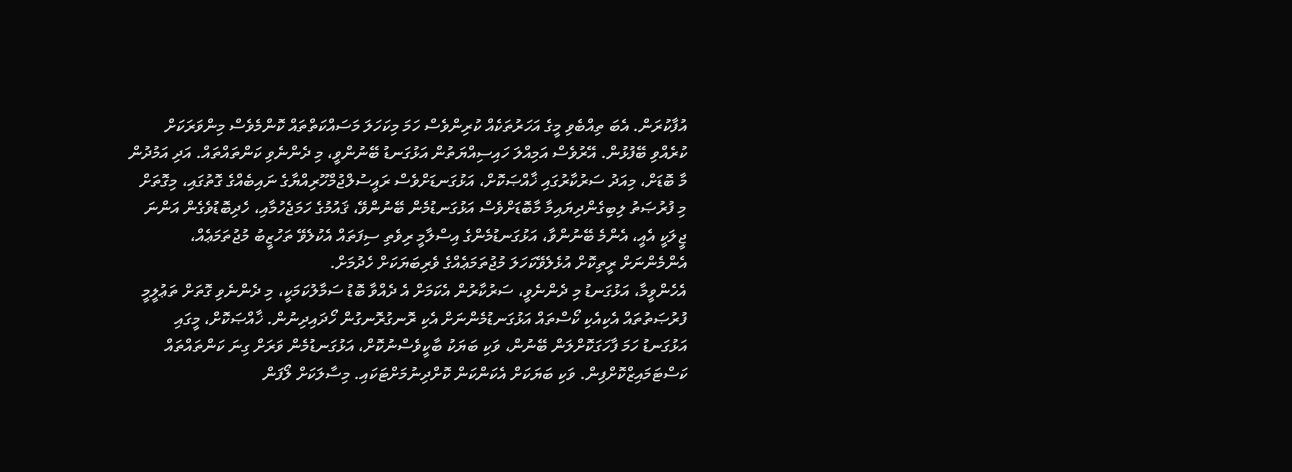އުފާކުރަން. އެބަ ތިއްބެވި މީގެ އަހަރުތަކެއް ކުރިންވެސް ހަމަ މިކަހަލަ މަސައްކަތްތައް ކޮންމެވެސް މިންވަރަކަށް ކުރެއްވި ބޭފުޅުން. އޭރުވެސް އަމިއްލަ ހައިސިއްޔަތުން އަޅުގަނޑު ބޭނުންވީ، މި ދެންނެވި ކަންތައްތައް. އަދި އަމުދުން މާ ބޮޑަށް، މިއަދު ސަރުކާރުގައި ޚާއްޞަކޮށް، އަޅުގަނޑަށްވެސް ރައީސުލްޖުމްހޫރިއްޔާގެ ނައިބެއްގެ ގޮތުގައި، މިގޮތަށް މި ފުރުޞަތު ލިބިގެންދިޔައިމާ މާބޮޑަށްވެސް އަޅުގަނޑުމެން ބޭނުންވޭ، ޤައުމުގެ ހަމަޖެހުމާއި، ހެދިބޮޑުވެގެން އަންނަ ޖީލަކީ އެއީ، އެންމެ ބޭނުންވާ، އަޅުގަނޑުމެންގެ އިސްލާމީ ރިވެތި ސިފަތައް އެކުލެވޭ ތަހުޒީބު މުޖުތަމަޢެއް، އެންމެންނަށް ރީތިކޮށް އުޅެލެވޭކަހަލަ މުޖުތަމަޢެއްގެ ވެރިބަޔަކަށް ހެދުމަށް.
އެހެންވީމާ، އަޅުގަނޑު މި ދެންނެވީ، ސަރުކާރުން އެކަމަށް އެ ދެއްވާ ބޮޑު ސަމާލުކަމަކީ، މި ދެންނެވި ގޮތަށް ތަޢުލީމީ ފުރުޞަތުތައް އެކިއެކި ކޯސްތައް އަޅުގަނޑުމެންނަށް އެކި ރޮނގުރޮނގުން ހޯދައިދިނުން. ޚާއްޞަކޮށް، މީގައި އަޅުގަނޑު ހަމަ ފާހަގަކޮށްލަން ބޭނުން، ވަކި ބަޔަކު ބާކީވެސްނުކޮށް، އަޅުގަނޑުމެން ވަރަށް ގިނަ ކަންތައްތައް ކަސްޓަމައިޒްކޮށްފިން. ވަކި ބަޔަކަށް އެކަންކަން ކޮށްދިނުމަށްޓަކައި. މިސާލަކަށް ލޯފަން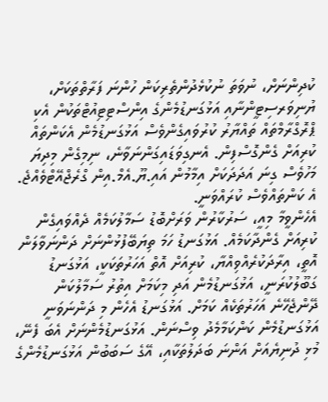ކުދިންނަށް، ނުވަތަ ނުކުޅެދުންތެރިކަން ހުންނަ ފަރާތްތަކަށް، ޔުނިވަރސިޓީންނާއި އަޅުގަނޑުމެންގެ އިންސްޓިޓިއުޓްތަކުން އެކި ޕްރޮގްރާމްތައް ތައްޔާރު ކުރުވައިގެންވެސް އަޅުގަނޑުމެން އެކަންތައް ކުރިއަށް ގެންގޮސްފިން. އެނގިވަޑައިގަންނަވާނެ، ނިމިގެން މިދިޔަ މަހުވެސް ގިނަ އަދަދަކަށް އިމާމުން އައި.ޔޫ.އެމް.އިން ގްރެޖްއޭޓްވެއްޖެ. އެ ކަންތައްވެސް ކުރައްވަނީ.
އެހެންވީމާ މިއީ، ސަރުކާރުން ވަރަށްބޮޑު ސަމާލުކަމެއް ދެއްވައިގެން ކުރިއަށް ގެންދާކަމެއް. އަޅުގަނޑު ހަމަ ތިޔަބޭފުޅުންނަށް ދަންނަވާލަން އޮތީ، އިރާދަކުރެއްވިއްޔާ، ކުރިއަށް އޮތް އަހަރުތަކަކީ، އަޅުގަނޑު ގަބޫލުކުރަނީ، އަޅުގަނޑުމެން އަދި މިކަމަށް އިތުރު ސަމާލުކަން ދޭންޖެހޭނެ އަހަރުތަކެއް ކަމަށް. އަޅުގަނޑު އެހެން މި ދަންނަވަނީ އަޅުގަނޑުމެން ކަންކަމާމެދު ވިސްނަން. އަޅުގަނޑުމެންނަށް އެބަ ފެނޭ، މުޅި ދުނިޔެއަށް އަންނަ ބަދަލުތަކާއި، އޭގެ ސަބަބުން އަޅުގަނޑުމެންގެ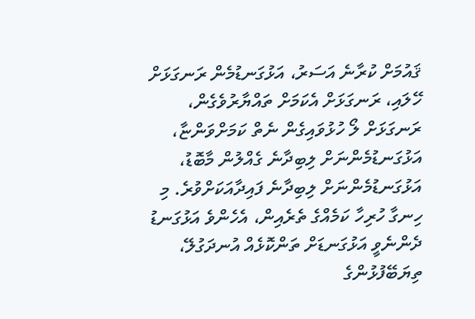ޤައުމަށް ކުރާނެ އަސަރު، އަޅުގަނޑުމެން ރަނގަޅަށް ހޭލައި، ރަނގަޅަށް އެކަމަށް ތައްޔާރުވެގެން، ރަނގަޅަށް ލޯ ހުޅުވައިގެން ނެތް ކަމަށްވަންޏާ، އަޅުގަނޑުމެންނަށް ލިބިދާނެ ގެއްލުން މާބޮޑު، އަޅުގަނޑުމެންނަށް ލިބިދާނެ ފައިދާއަކަށްވުރެ. މި ހިނގާ ހުރިހާ ކަމެއްގެ ތެރެއިން، އެހެންވެ އަޅުގަނޑު ދެންނެވީ އަޅުގަނޑަށް ތަންކޮޅެއް އުނދަގުލޭ، ތިޔަބޭފުޅުންގެ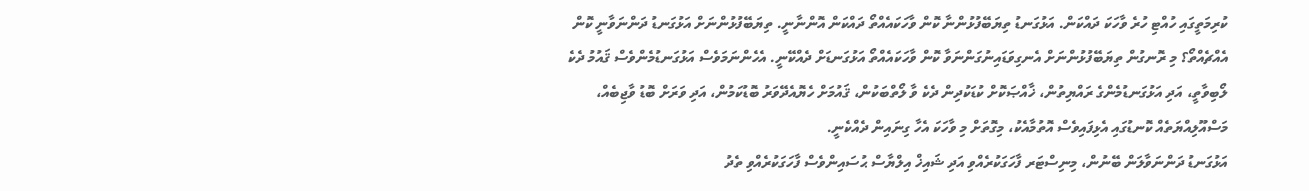ކުރިމަތީގައި ހުއްޓި ހުރެ ވާހަކަ ދައްކަން. އަޅުގަނޑު ތިޔަބޭފުޅުންނާ ކޮން ވާހަކައެއްތޯ ދައްކަން އޮންނާނީ. ތިޔަބޭފުޅުންނަށް އަޅުގަނޑު ދަންނަވާނީ ކޮން އެއްޗެއްތޯ؟ މި ރޮނގުން ތިޔަބޭފުޅުންނަށް އެނގިވަޑައިނުގަންނަވާ ކޮން ވާހަކައެއްތޯ އަޅުގަނޑަށް ދެއްކޭނީ. އެހެންނަމަވެސް އަޅުގަނޑުމެންވެސް ޤައުމު ދެކެ ލޯބިވާތީ، އަދި އަޅުގަނޑުމެންގެ ރައްޔިތުން، ޚާއްޞަކޮށް ކުޑަކުދިން ދެކެ ވާ ލޯތްބަކުން، ޤައުމަށް ހެޔޮއެދޭވަރު ބޮޑުކަމުން، އަދި ވަރަށް ބޮޑު ވާޖިބެއް، މަސްއޫލިއްޔަތެއް ކޮނޑުގައި އެޅިފައިވެސް އޮތުމާއެކު، މިގޮތަށް މި ވާހަކަ އެހާ ގިނައިން ދެއްކެނީ.
އަޅުގަނޑު ދަންނަވާލަން ބޭނުން، މިނިސްޓަރ ފާހަގަކުރެއްވި އަދި ޝައިޚް އިލްޔާސް ޙުސައިންވެސް ފާހަގަކުރެއްވި ތެދު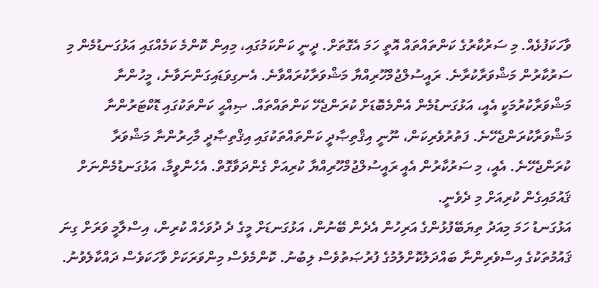ވާހަކަފުޅެއް. މި ސަރުކާރުގެ ކަންތައްތައް އޮތީ ހަމަ އެގޮތަށް. ދީނީ ކަންކަމުގައި، މިއިން ކޮންމެ ކަމެއްގައި އަޅުގަނޑުމެން މި ސަރުކާރުން މަޝްވަރާކުރާނެ. ރައީސުލްޖުމްހޫރިއްޔާ މަޝްވަރާކުރައްވާނެ. އެނގިވަޑައިގަންނަވާނެ، މީހުންނާ މަޝްވަރާކުރުމަކީ އެއީ، އަޅުގަނޑުމެން އެންމެބޮޑަށް ކުރަންޖެހޭ ކަންތައްތައް. ޞިއްޙީ ކަންތަކުގައި ޑޮކްޓަރުންނާ މަޝްވަރާކުރަންޖެހޭނެ. ފަތުރުވެރިކަން، ނޫނީ އިޤްތިޞާދީ ކަންތައްތަކުގައި އިޤްތިޞާދީ މާހިރުންނާ މަޝްވަރާ ކުރަންޖެހޭނެ. އެއީ، މި ސަރުކާރުން އެއީ ރައީސުލްޖުމްހޫރިއްޔާ ކުރިއަށް ގެންދަވާގޮތް. އެހެންވީމާ، އަޅުގަނޑުމެންނަށް ޤައުމައިގެން ކުރިއަށް މި ދެވެނީ.
އަޅުގަނޑު ހަމަ މިއަދު ތިޔަބޭފުޅުންގެ އަރިހުން އެދެން ބޭނުން، އަޅުގަނޑަށް މީގެ ދެ ދުވަހެއް ކުރިން، އިސްލާމީ ވަރަށް ގިނަ ޤައުމުތަކުގެ އިސްވެރިންނާ ބައްދަލުކޮށްލުމުގެ ފުރުޞަތުވެސް ލިބުނު. ކޮންމެވެސް މިންވަރަކަށް ވާހަކަވެސް ދައްކާލެވުނު.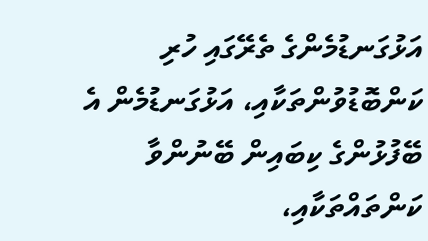އަޅުގަނޑުމެންގެ ތެރޭގައި ހުރި ކަންބޮޑުވުންތަކާއި، އަޅުގަނޑުމެން އެ ބޭފުޅުންގެ ކިބައިން ބޭނުންވާ ކަންތައްތަކާއި،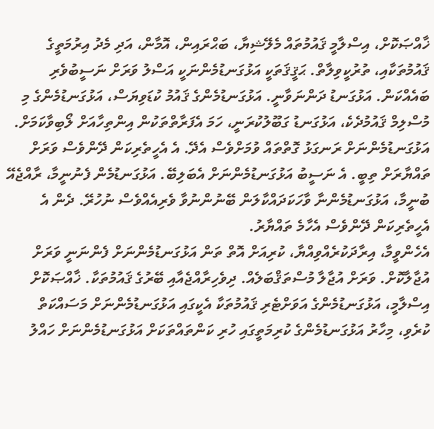ޚާއްޞަކޮށް، އިސްލާމީ ޤައުމުތައް މެލޭޝިޔާ، ބަޙްރައިން، އޮމާން، އަދި މެދު އިރުމަތީގެ ޤައުމުތަކާއި، ތުރުކީވިލާތް. ޙަޤީޤަތަކީ އަޅުގަނޑުމެންނަކީ އަސްލު ވަރަށް ނަސީބުވެރި ބައެއްކަން. އަޅުގަނޑު ދަންނަވާނީ. އަޅުގަނޑުމެންގެ ޤައުމު ކުޑަވިޔަސް، އަޅުގަނޑުމެންގެ މި މުސްލިމް ޤައުމުދެކެ، އަޅުގަނޑު ގަބޫލުކުރަނީ، ހަމަ އެފަރާތްތަކުން އިންތިހާއަށް ލޯބިވާކަމަށް. އަޅުގަނޑުމެންނަށް ރަނގަޅު ގޮތްތައް ވުމަށްވެސް އެދޭ. އެ އެހީތެރިކަން ދޭންވެސް ވަރަށް ތައްޔާރަށް ތިބީ. އެ ނަސީބު އަޅުގަނޑުމެންނަށް އެބަލިބޭ. އަޅުގަނޑުމެން ފެނުނީމާ، ރާއްޖެއޭ ބުނީމާ، އަޅުގަނޑުމެންނާ ވާހަކަދައްކާލަން ބޭނުންނުވާ ވެރިއެއްވެސް ނުހުރޭ. ދެން އެ އެހީތެރިކަން ދޭންވެސް އެހާމެ ތައްޔާރު.
އެހެންވީމާ، އިރާދަކުރެއްވިއްޔާ، ކުރިއަށް އޮތް ތަން އަޅުގަނޑުމެންނަށް ފެންނަނީ ވަރަށް އުޖާލާކޮށް. ވަރަށް އުޖާލާ މުސްތަޤްބަލެއް. ދިވެހިރާއްޖެއާއި ބޭރުގެ ޤައުމުތަކާ. ޚާއްޞަކޮށް އިސްލާމީ، އަޅުގަނޑުމެންގެ އަވަށްޓެރި ޤައުމުތަކާ އެކީގައި އަޅުގަނޑުމެންނަށް މަސައްކަތް ކުރެވި، މިހާރު އަޅުގަނޑުމެންގެ ކުރިމަތީގައި ހުރި ކަންތައްތަކަށް އަޅުގަނޑުމެންނަށް ހައްލު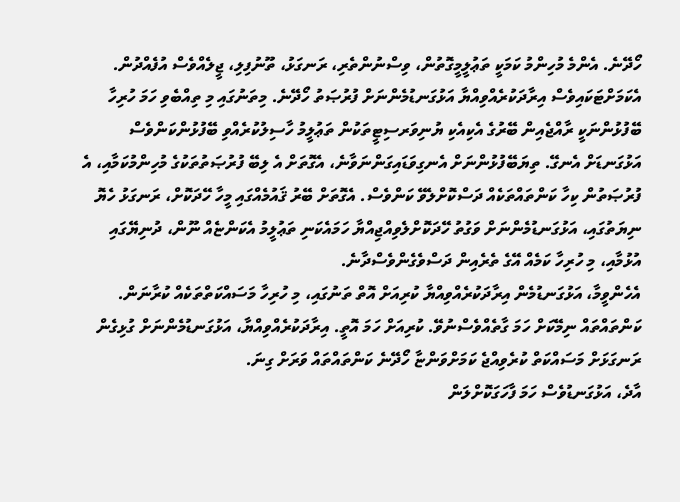ހޯދޭނެ. އެންމެ މުހިންމު ކަމަކީ ތަޢުލީމީގޮތުން، ވިސްނުންތެރި، ރަނގަޅު، ތޫނުފިލި، ޖީލެއްވެސް އުފެއްދުން. އެކަމަށްޓަކައިވެސް އިރާދަކުރެއްވިއްޔާ އަޅުގަނޑުމެންނަށް ފުރުޞަތު ހޯދޭނެ. މިތަނުގައި މި ތިއްބެވި ހަމަ ހުރިހާ ބޭފުޅުންނަކީ ރާއްޖެއިން ބޭރުގެ އެކިއެކި ޔުނިވަރސިޓީތަކުން ތަޢުލީމު ހާސިލުކުރެއްވި ބޭފުޅުންކަންވެސް އަޅުގަނޑަށް އެނގޭ. ތިޔަބޭފުޅުންނަށް އެނގިވަޑައިގަންނަވާނެ، އެގޮތަށް އެ ލިބޭ ފުރުޞަތުތަކުގެ މުހިންމުކަމާއި، އެ ފުރުޞަތުން ކިހާ ކަންތައްތަކެއް ދަސްކޮށްލެވޭ ކަންވެސް. އެގޮތަށް ބޭރު ޤައުމެއްގައި މީހާ ހޭދަކޮށް، ރަނގަޅު ހެޔޮ ނިޔަތުގައި، އަޅުގަނޑުމެންނަށް ވަގުތު ހޭދަކޮށްލެވިއްޖިއްޔާ ހަމައެކަނި ތަޢުލީމު އެކަންޏެއް ނޫން، ދުނިޔޭގައި އުޅުމާއި، މި ހުރިހާ ކަމެއް އޭގެ ތެރެއިން ދަސްވެގެންވެސްދާނެ.
އެހެންވީމާ، އަޅުގަނޑުމެން އިރާދަކުރެއްވިއްޔާ ކުރިއަށް އޮތް ތަނުގައި، މި ހުރިހާ މަސައްކަތްތަކެއް ކުރާނަން. ކަންތައްތައް ނިމޭކަށް ހަމަ ގާތެއްވެސްނުވޭ. ކުރިއަށް ހަމަ އޮތީ. އިރާދަކުރެއްވިއްޔާ، އަޅުގަނޑުމެންނަށް ގުޅިގެން ރަނގަޅަށް މަސައްކަތް ކުރެވިއްޖެ ކަމަށްވަންޏާ ހޯދޭނެ ކަންތައްތައް ވަރަށް ގިނަ.
އާދެ، އަޅުގަނޑުވެސް ހަމަ ފާހަގަކޮށްލަން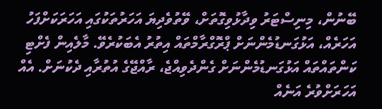ބޭނުން، މިނިސްޓަރު ވިދާޅުވިގޮތަށް، ވޭތުވެދިޔަ އަހަރުތަކުގައި އަހަރަކަށްފަހު އަހަރެއް، އަޅުގަނޑުމެންނަށް ޕްރޮގްރާމްތައް އިތުރު އެބަކުރެވޭ. މާލެއިން ފެށްޓި ކަންތައްތައް އަޅުގަނޑުމެންނަށް ގެންދެވިއްޖެ، ރާއްޖޭގެ އުތުރާއި ދެކުނަށް. އެއް އަހަރަށްވުރެ އަނެއް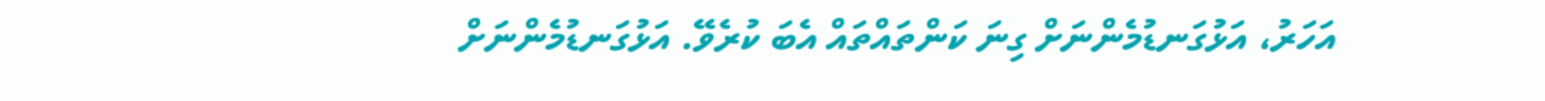އަހަރު، އަޅުގަނޑުމެންނަށް ގިނަ ކަންތައްތައް އެބަ ކުރެވޭ. އަޅުގަނޑުމެންނަށް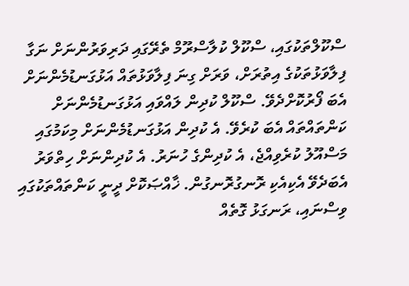ސްކޫލްތަކުގައި، ސްކޫލް ކުލާސްރޫމް ތެރޭގައި ދަރިވަރުންނަށް ނަގާ ފިލާވަޅުތަކުގެ އިތުރަށް، ވަރަށް ގިނަ ފިލާވަޅުތައް އަޅުގަނޑުމެންނަށް އެބަ ފޯރުކޮށްދެވޭ. ސްކޫލް ކުދިން ލައްވައި އަޅުގަނޑުމެންނަށް ކަންތައްތައް އެބަ ކުރެވޭ. އެ ކުދިން އަޅުގަނޑުމެންނަށް މިކަމުގައި މަސްއޫލު ކުރެވިއްޖެ، އެ ކުދިންގެ ހުނަރު. އެ ކުދިންނަށް ހިތްވަރު އެބަދެވޭ އެކިއެކި ރޮނގުރޮނގުން. ޚާއްޞަކޮށް ދީނީ ކަންތައްތަކުގައި ވިސްނައި، ރަނގަޅު ގޮތެއް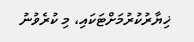ޚިޔާރުކުރުމަށްޓަކައި، މި ކުރެވުނު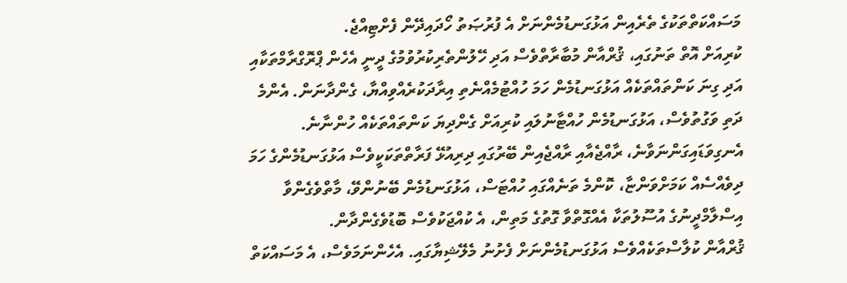މަސައްކަތްތަކުގެ ތެރެއިން އަޅުގަނޑުމެންނަށް އެ ފުރުޞަތު ހޯދައިދޭން ފެށްޓިއްޖެ.
ކުރިއަށް އޮތް ތަނުގައި، ޤުރްއާން މުބާރާތްވެސް އަދި ހޭލުންތެރިކުރުވުމުގެ ދީނީ އެހެން ޕްރޮގްރާމްތަކާއި އަދި ގިނަ ކަންތައްތަކެއް އަޅުގަނޑުމެން ހަމަ ހުއްޓުމެއްނެތި އިރާދަކުރެއްވިއްޔާ، ގެންދާނަން. އެންމެ ދަތި ވަގުތުވެސް، އަޅުގަނޑުމެން ހުއްޓާނުލައި ކުރިއަށް ގެންދިޔަ ކަންތައްތަކެއް ހުންނާނެ. އެނގިވަޑައިގަންނަވާނެ، ރާއްޖެއާއި ރާއްޖެއިން ބޭރުގައި ދިރިއުޅޭ ފަރާތްތަކަކީވެސް އަޅުގަނޑުމެންގެ ހަމަ ދިވެއްސެއް ކަމަށްވަންޏާ، ކޮންމެ ތަނެއްގައި ހުއްޓަސް، އަޅުގަނޑުމެން ބޭނުންވޭ، މާތްވެގެންވާ އިސްލާމްދީނުގެ އުސޫލުތަކާ އެއްގޮތްވާ ގޮތުގެ މަތިން، އެ ކުއްޖަކުވެސް ބޮޑުވެގެންދާން.
ޤުރްއާން ކުލާސްތަކެއްވެސް އަޅުގަނޑުމެންނަށް ފެށުނު މެލޭޝިޔާގައި. އެހެންނަމަވެސް، އެ މަސައްކަތް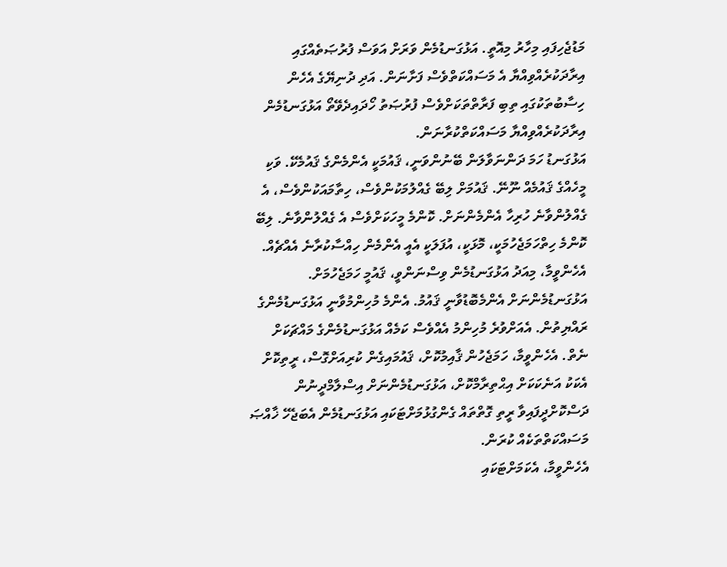މަޑުޖެހިފައި މިހާރު މިއޮތީ. އަޅުގަނޑުމެން ވަރަށް އަވަސް ފުރުޞަތެއްގައި އިރާދަކުރެއްވިއްޔާ އެ މަސައްކަތްވެސް ފަށާނަން. އަދި ދުނިޔޭގެ އެހެން ހިސާބުތަކުގައި ތިބި ފަރާތްތަކަށްވެސް ފުރުޞަތު ހޯދައިދެވޭތޯ އަޅުގަނޑުމެން އިރާދަކުރެއްވިއްޔާ މަސައްކަތްކުރާނަން.
އަޅުގަނޑު ހަމަ ދަންނަވާލަން ބޭނުންވަނީ، ޤައުމަކީ އެންމެންގެ ޤައުމެކޭ. ވަކި މީހެއްގެ ޤައުމެއް ނޫނޭ. ޤައުމަށް ލިބޭ ގެއްލުމަކުންވެސް، ހިތާމައަކުންވެސް، އެ ގެއްލުންވާނެ ހުރިހާ އެންމެންނަށް. ކޮންމެ މީހަކަށްވެސް އެ ގެއްލުންވާނެ. ލިބޭ ކޮންމެ ހިތްހަމަޖެހުމަކީ، މޮޅަކީ، އުފަލަކީ އެއީ އެންމެން ހިއްސާކުރާނެ އެއްޗެއް.
އެހެންވީމާ، މިއަދު އަޅުގަނޑުމެން ވިސްނަންވީ، ޤައުމީ ހަމަޖެހުމަށް. އަޅުގަނޑުމެންނަށް އެންމެބޮޑުވާނީ ޤައުމު. އެންމެ މުހިންމުވާނީ އަޅުގަނޑުމެންގެ ރައްޔިތުން. އެއަށްވުރެ މުހިންމު އެއްވެސް ކަމެއް އަޅުގަނޑުމެންގެ މައްޗަކަށް ނެތް. އެހެންވީމާ، ހަމަޖެހުން ޤާއިމުކޮށް، ޤައުމައިގެން ކުރިއަށްގޮސް، ރީތިކޮށް އެކަކު އަނެކަކަށް އިޙްތިރާމްކޮށް، އަޅުގަނޑުމެންނަށް އިސްލާމްދީނުން ދަސްކޮށްދީފައިވާ ރީތި ގޮތްތައް ގެންގުޅުމަށްޓަކައި އަޅުގަނޑުމެން އެބަޖެހޭ ޚާއްޞަ މަސައްކަތްތަކެއް ކުރަން.
އެހެންވީމާ، އެކަމަށްޓަކައި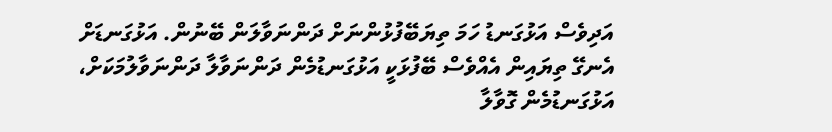އަދިވެސް އަޅުގަނޑު ހަމަ ތިޔަބޭފުޅުންނަށް ދަންނަވާލަން ބޭނުން. އަޅުގަނޑަށް އެނގޭ ތިޔައިން އެއްވެސް ބޭފުޅަކީ އަޅުގަނޑުމެން ދަންނަވާލާ ދަންނަވާލުމަކަށް، އަޅުގަނޑުމެން ގޮވާލާ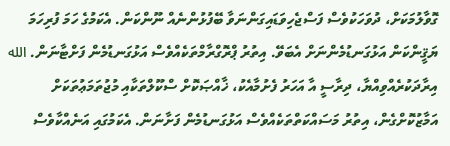ގޮވާލުމަކަށް، ދުވަހަކުވެސް ފަސްޖެހިވަޑައިގަންނަވާ ބޭފުޅުންނެއް ނޫންކަން. އެކަމުގެ ހަމަ ފުރިހަމަ ޔަޤީންކަން އަޅުގަނޑުމެންނަށް އެބަވޭ. އިތުރު ޕްރޮގްރާމްތަކެއްވެސް އަޅުގަނޑުމެން ފަށްޓާނަން. الله އިރާދަކުރެއްވިއްޔާ، ދިރާސީ އާ އަހަރު ފެށުމާއެކު، ޚާއްޞަކޮށް ސްކޫލްތަކާއި މުޖުތަމަޢުތަކަށް އަމާޒުކޮށްގެން، އިތުރު މަސައްކަތްތަކެއްވެސް އަޅުގަނޑުމެން ފަށާނަން. އެކަމުގައި އަނެއްކާވެސް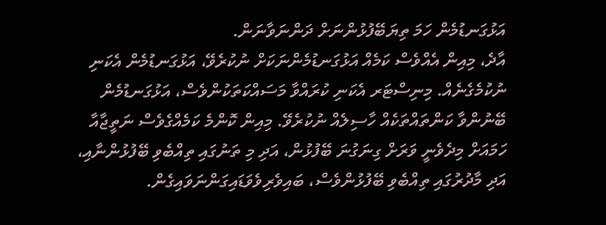އަޅުގަނޑުމެން ހަމަ ތިޔަބޭފުޅުންނަށް ދަންނަވާނަން.
އާދެ، މިއިން އެއްވެސް ކަމެއް އަޅުގަނޑުމެންނަކަށް ނުކުރެވޭ، އަޅުގަނޑުމެން އެކަނި ނުކުމެގެނެއް. މިނިސްޓަރ އެކަނި ކުރައްވާ މަސައްކަތަކުންވެސް، އަޅުގަނޑުމެން ބޭނުންވާ ކަންތައްތަކެއް ހާސިލެއް ނުކުރެވޭ. މިއިން ކޮންމެ ކަމެއްގެވެސް ނަތީޖާއާ ހަމައަށް މިދެވެނީ ވަރަށް ގިނަގުނަ ބޭފުޅުން، އަދި މި ތަނުގައި ތިއްބެވި ބޭފުޅުންނާއި، އަދި މާދުރުގައި ތިއްބެވި ބޭފުޅުންވެސް، ބައިވެރިވެވަޑައިގަންނަވައިގެން.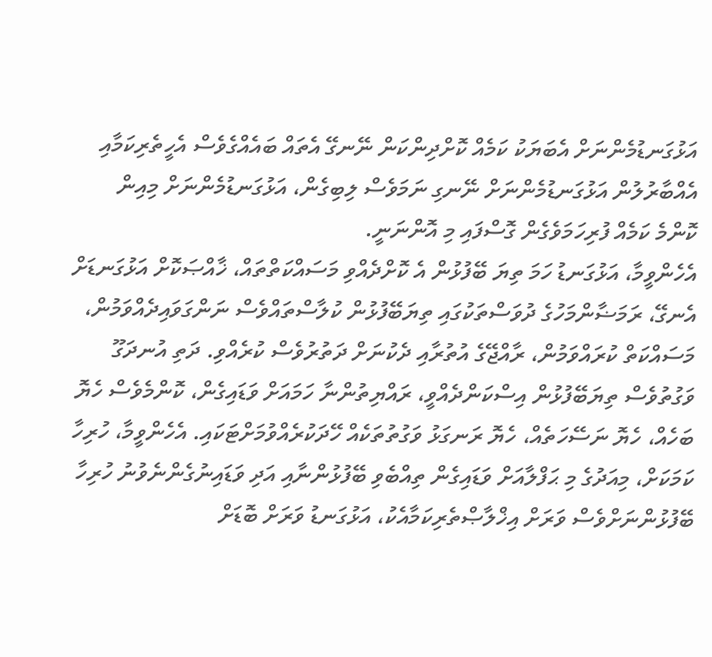އަޅުގަނޑުމެންނަށް އެބަޔަކު ކަމެއް ކޮށްދިންކަން ނޭނގޭ އެތައް ބައެއްގެވެސް އެހީތެރިކަމާއި އެއްބާރުލުން އަޅުގަނޑުމެންނަށް ނޭނގި ނަމަވެސް ލިބިގެން، އަޅުގަނޑުމެންނަށް މިއިން ކޮންމެ ކަމެއް ފުރިހަމަވެގެން ގޮސްފައި މި އޮންނަނީ.
އެހެންވީމާ، އަޅުގަނޑު ހަމަ ތިޔަ ބޭފުޅުން އެ ކޮށްދެއްވި މަސައްކަތްތައް، ޚާއްޞަކޮށް އަޅުގަނޑަށް އެނގޭ، ރަމަޟާންމަހުގެ ދުވަސްތަކުގައި ތިޔަބޭފުޅުން ކުލާސްތައްވެސް ނަންގަވައިދެއްވަމުން، މަސައްކަތް ކުރައްވަމުން، ރާއްޖޭގެ އުތުރާއި ދެކުނަށް ދަތުރުވެސް ކުރެއްވި. ދަތި އުނދަގޫ ވަގުތުވެސް ތިޔަބޭފުޅުން އިސްކަންދެއްވީ، ރައްޔިތުންނާ ހަމައަށް ވަޑައިގެން، ކޮންމެވެސް ހެޔޮ ބަހެއް، ހެޔޮ ނަސޭހަތެއް، ހެޔޮ ރަނގަޅު ވަގުތުތަކެއް ހޭދަކުރެއްވުމަށްޓަކައި. އެހެންވީމާ، ހުރިހާ ކަމަކަށް، މިއަދުގެ މި ޙަފްލާއަށް ވަޑައިގެން ތިއްބެވި ބޭފުޅުންނާއި އަދި ވަޑައިނުގެންނެވުނު ހުރިހާ ބޭފުޅުންނަށްވެސް ވަރަށް އިޚްލާޞްތެރިކަމާއެކު، އަޅުގަނޑު ވަރަށް ބޮޑަށް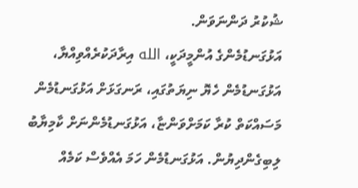ޝުކުރު ދަންނަވަން.
އަޅުގަނޑުމެންގެ އުންމީދަކީ، الله އިރާދަކުރެއްވިއްޔާ، އަޅުގަނޑުމެން ހެޔޮ ނިޔަތުގައި، ރަނގަޅަށް އަޅުގަނޑުމެން މަސައްކަތް ކުރާ ކަމަށްވަންޏާ، އަޅުގަނޑުމެންނަށް ކާމިޔާބު ލިބިގެންދިޔުން. އަޅުގަނޑުމެން ހަމަ އެއްވެސް ކަމެއް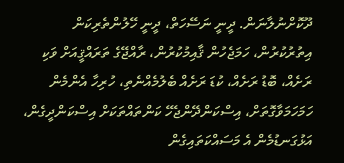ދޫކޮށްނުލާނަން. ދީނީ ނަސޭހަތް، ދީނީ ހޭލުންތެރިކަން އިތުރުކުރުން، ހަމަޖެހުން ޤާއިމުކުރުން، ރާއްޖޭގެ ތަރައްޤީއަށް ވަކި ރަށެއް، ބޮޑު ރަށެއް، ކުޑަ ރަށެއް ބެލުމެއްނެތި، ހުރިހާ އެންމެން ހަމަހަމަވާގޮތަށް، އިސްކަންދޭންޖެހޭ ކަންތައްތަކަށް އިސްކަންދީގެން، އަޅުގަނޑުމެން އެ މަސައްކަތައިގެން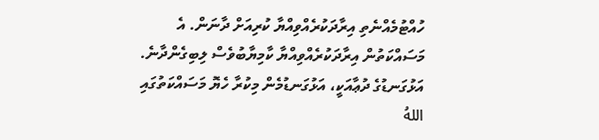ހުއްޓުމެއްނެތި އިރާދަކުރެއްވިއްޔާ ކުރިއަށް ދާނަން. އެ މަސައްކަތުން އިރާދަކުރެއްވިއްޔާ ކާމިޔާބުވެސް ލިބިގެންދާނެ.
އަޅުގަނޑުގެ ދުޢާއަކީ، އަޅުގަނޑުމެން މިކުރާ ހެޔޮ މަސައްކަތުގައި اللهُ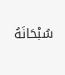سُبْحَانَهُ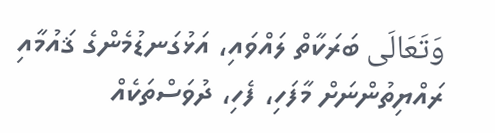وَتَعَالَى ބަރަކާތް ލައްވައި، އަޅުގަނޑުމެންގެ ޤައުމާއި ރައްޔިތުންނަށް މާފަހި، ފެހި، ދުވަސްތަކެއް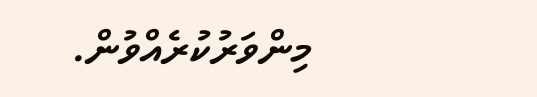މިންވަރުކުރެއްވުން.